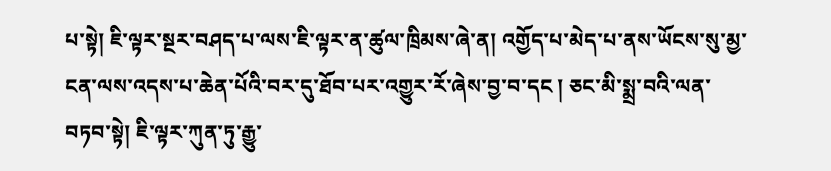པ་སྟེ། ཇི་ལྟར་སྔར་བཤད་པ་ལས་ཇི་ལྟར་ན་ཚུལ་ཁྲིམས་ཞེ་ན། འགྱོད་པ་མེད་པ་ནས་ཡོངས་སུ་མྱ་ངན་ལས་འདས་པ་ཆེན་པོའི་བར་དུ་ཐོབ་པར་འགྱུར་རོ་ཞེས་བྱ་བ་དང ། ཅང་མི་སྨྲ་བའི་ལན་བཏབ་སྟེ། ཇི་ལྟར་ཀུན་ཏུ་རྒྱུ་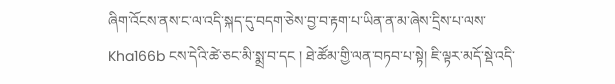ཞིག་འོངས་ནས་ང་ལ་འདི་སྐད་དུ་བདག་ཅེས་བྱ་བ་རྟག་པ་ཡིན་ན་མ་ཞེས་དྲིས་པ་ལས་ Kha166b ངས་དེའི་ཚེ་ཅང་མི་སྨྲ་བ་དང ། ཐེ་ཚོམ་གྱི་ལན་བཏབ་པ་སྟེ། ཇི་ལྟར་མདོ་སྡེ་འདི་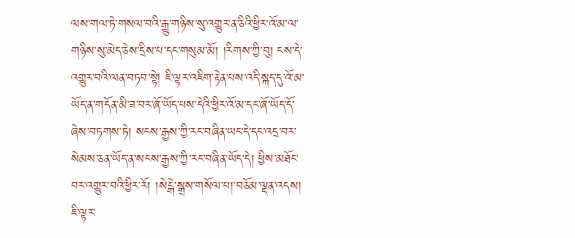ལས་གལ་ཏེ་གསལ་བའི་རྒྱུ་གཉིས་སུ་འགྱུར་ན་ཅིའི་ཕྱིར་འོ་མ་ལ་གཉིས་སུ་མེད་ཅེས་དྲིས་པ་དང་གསུམ་མོ། །རིགས་ཀྱི་བུ། ངས་དེ་འགྱུར་བའི་ལན་བཏབ་སྟེ། ཇི་ལྟར་འཇིག་རྟེན་པས་འདི་སྐད་དུ་འོ་མ་ཡོད་ན་གདོན་མི་ཟ་བར་ཞོ་ཡོད་པས་དེའི་ཕྱིར་འོ་མ་དང་ཞོ་ཡོད་དོ་ཞེས་བཏགས་ཏེ། སངས་རྒྱས་ཀྱི་རང་བཞིན་ཡང་དེ་དང་འདྲ་བར་སེམས་ཅན་ཡོད་ན་སངས་རྒྱས་ཀྱི་རང་བཞིན་ཡོད་དེ། ཕྱིས་མཐོང་བར་འགྱུར་བའི་ཕྱིར་རོ། །སེངྒེ་སྒྲས་གསོལ་པ།་བཅོམ་ལྡན་འདས། ཇི་ལྟར་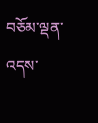བཅོམ་ལྡན་འདས་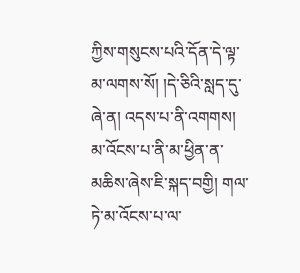ཀྱིས་གསུངས་པའི་དོན་དེ་ལྟ་མ་ལགས་སོ། །དེ་ཅིའི་སླད་དུ་ཞེ་ན། འདས་པ་ནི་འགགས། མ་འོངས་པ་ནི་མ་ཕྱིན་ན་མཆིས་ཞེས་ཇི་སྐད་བགྱི། གལ་ཏེ་མ་འོངས་པ་ལ་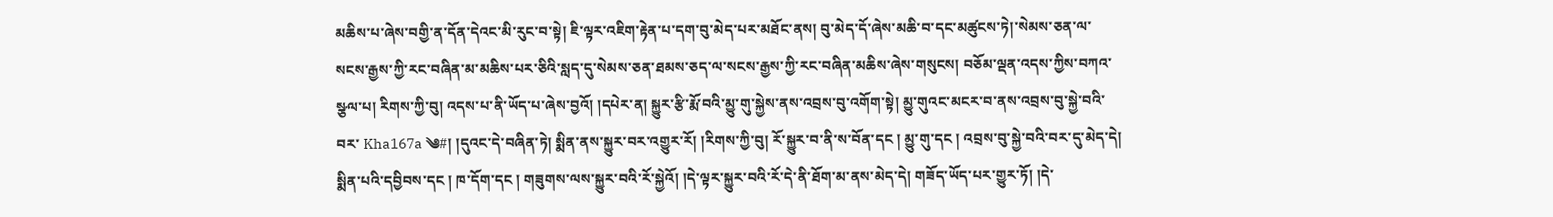མཆིས་པ་ཞེས་བགྱི་ན་དོན་དེའང་མི་རུང་བ་སྟེ། ཇི་ལྟར་འཇིག་རྟེན་པ་དག་བུ་མེད་པར་མཐོང་ནས། བུ་མེད་དོ་ཞེས་མཆི་བ་དང་མཚུངས་ཏེ།་སེམས་ཅན་ལ་སངས་རྒྱས་ཀྱི་རང་བཞིན་མ་མཆིས་པར་ཅིའི་སླད་དུ་སེམས་ཅན་ཐམས་ཅད་ལ་སངས་རྒྱས་ཀྱི་རང་བཞིན་མཆིས་ཞེས་གསུངས། བཅོམ་ལྡན་འདས་ཀྱིས་བཀའ་སྩལ་པ། རིགས་ཀྱི་བུ། འདས་པ་ནི་ཡོད་པ་ཞེས་བྱའོ། །དཔེར་ན། སྐྱུར་རྩི་རྨོ་བའི་མྱུ་གུ་སྐྱེས་ནས་འབྲས་བུ་འགོག་སྟེ། མྱུ་གུའང་མངར་བ་ནས་འབྲས་བུ་སྐྱེ་བའི་བར་ Kha167a ༄#། །དུའང་དེ་བཞིན་ཏེ། སྨིན་ནས་སྐྱུར་བར་འགྱུར་རོ། །རིགས་ཀྱི་བུ། རོ་སྐྱུར་བ་ནི་ས་བོན་དང ། མྱུ་གུ་དང ། འབྲས་བུ་སྐྱེ་བའི་བར་དུ་མེད་དེ། སྨིན་པའི་དབྱིབས་དང ། ཁ་དོག་དང ། གཟུགས་ལས་སྐྱུར་བའི་རོ་སྐྱེའོ། །དེ་ལྟར་སྐྱུར་བའི་རོ་དེ་ནི་ཐོག་མ་ནས་མེད་དེ། གཟོད་ཡོད་པར་གྱུར་ཏོ། །དེ་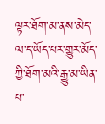ལྟར་ཐོག་མ་ནས་མེད་ལ་ད་ཡོད་པར་གྱུར་མོད་ཀྱི་ཐོག་མའི་རྒྱུ་མ་ཡིན་པ་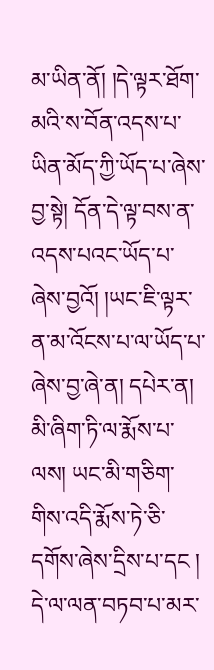མ་ཡིན་ནོ། །དེ་ལྟར་ཐོག་མའི་ས་བོན་འདས་པ་ཡིན་མོད་ཀྱི་ཡོད་པ་ཞེས་བྱ་སྟེ། དོན་དེ་ལྟ་བས་ན་འདས་པའང་ཡོད་པ་ཞེས་བྱའོ། །ཡང་ཇི་ལྟར་ན་མ་འོངས་པ་ལ་ཡོད་པ་ཞེས་བྱ་ཞེ་ན། དཔེར་ན། མི་ཞིག་ཏི་ལ་རྨོས་པ་ལས། ཡང་མི་གཅིག་གིས་འདི་རྨོས་ཏེ་ཅི་དགོས་ཞེས་དྲིས་པ་དང ། དེ་ལ་ལན་བཏབ་པ་མར་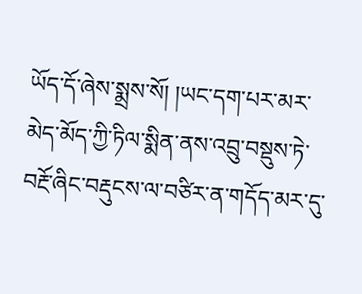ཡོད་དོ་ཞེས་སྨྲས་སོ། །ཡང་དག་པར་མར་མེད་མོད་ཀྱི་ཏིལ་སྨིན་ནས་འབྲུ་བསྡུས་ཏེ་བརྔོ་ཞིང་བརྡུངས་ལ་བཙིར་ན་གདོད་མར་དུ་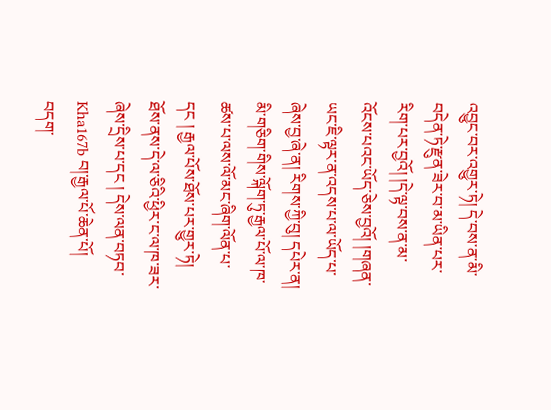འབྱུང་བར་འགྱུར་ཏེ། དེ་བས་ན་མི་བདེན་ཏེ་རྫུན་ཟེར་བ་མ་ཡིན་པར་རིག་པར་བྱའོ། །དེ་ལྟ་བས་ན་མ་འོངས་པའང་ཡོད་ཅེས་བྱའོ། །གཞན་ཡང་ཇི་ལྟར་ན་འདས་པ་ལ་ཡོད་པ་ཞེས་བྱ་ཞེ་ན། རིགས་ཀྱི་བུ། དཔེར་ན། མི་གཅིག་གིས་ལྐོག་ཏུ་རྒྱལ་པོ་ལ་ཁ་ཚས་པ་ལས་ལོ་མང་ཞིག་ལོན་པ་དང ། རྒྱལ་པོས་ཐོས་པར་གྱུར་ཏེ། ཐོས་ནས་དེ་ལ་ཅིའི་ཕྱིར་ང་ལ་ཁ་ཟར་ཞེས་དྲིས་པ་དང ། དེས་ལན་བཏབ་ Kha167b བ།་རྒྱལ་པོ་ཆེན་པོ། བདག་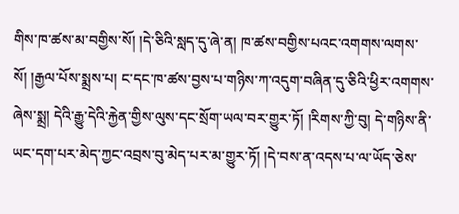གིས་ཁ་ཚས་མ་བགྱིས་སོ། །དེ་ཅིའི་སླད་དུ་ཞེ་ན། ཁ་ཚས་བགྱིས་པའང་འགགས་ལགས་སོ། །རྒྱལ་པོས་སྨྲས་པ། ང་དང་ཁ་ཚས་བྱས་པ་གཉིས་ཀ་འདུག་བཞིན་དུ་ཅིའི་ཕྱིར་འགགས་ཞེས་སྨྲ། དེའི་རྒྱུ་དེའི་རྐྱེན་གྱིས་ལུས་དང་སྲོག་ཡལ་བར་གྱུར་ཏོ། །རིགས་ཀྱི་བུ། དེ་གཉིས་ནི་ཡང་དག་པར་མེད་ཀྱང་འབྲས་བུ་མེད་པར་མ་གྱུར་ཏོ། །དེ་བས་ན་འདས་པ་ལ་ཡོད་ཅེས་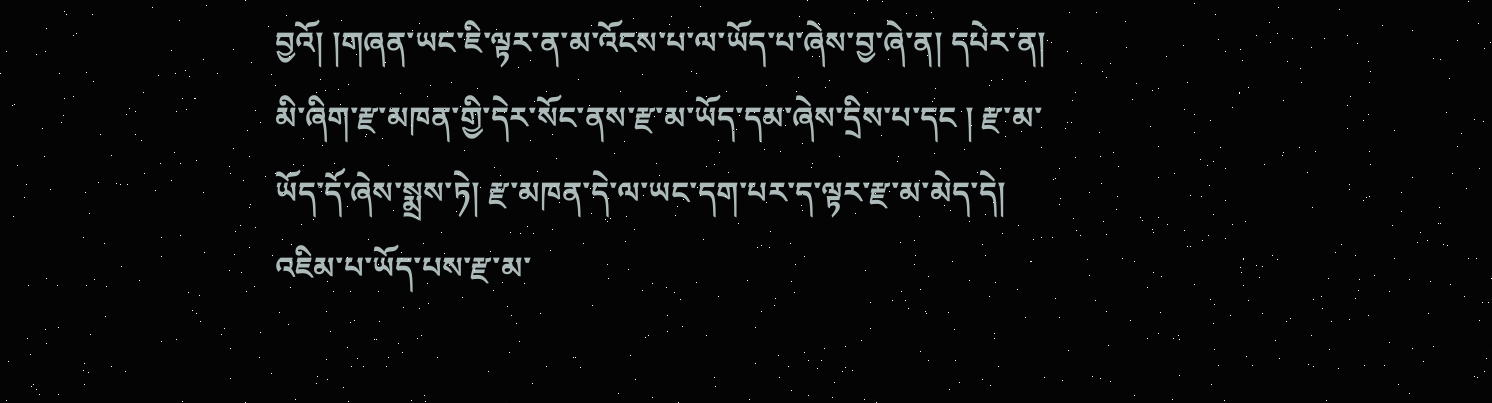བྱའོ། །གཞན་ཡང་ཇི་ལྟར་ན་མ་འོངས་པ་ལ་ཡོད་པ་ཞེས་བྱ་ཞེ་ན། དཔེར་ན། མི་ཞིག་རྫ་མཁན་གྱི་དེར་སོང་ནས་རྫ་མ་ཡོད་དམ་ཞེས་དྲིས་པ་དང ། རྫ་མ་ཡོད་དོ་ཞེས་སྨྲས་ཏེ། རྫ་མཁན་དེ་ལ་ཡང་དག་པར་ད་ལྟར་རྫ་མ་མེད་དེ། འཇིམ་པ་ཡོད་པས་རྫ་མ་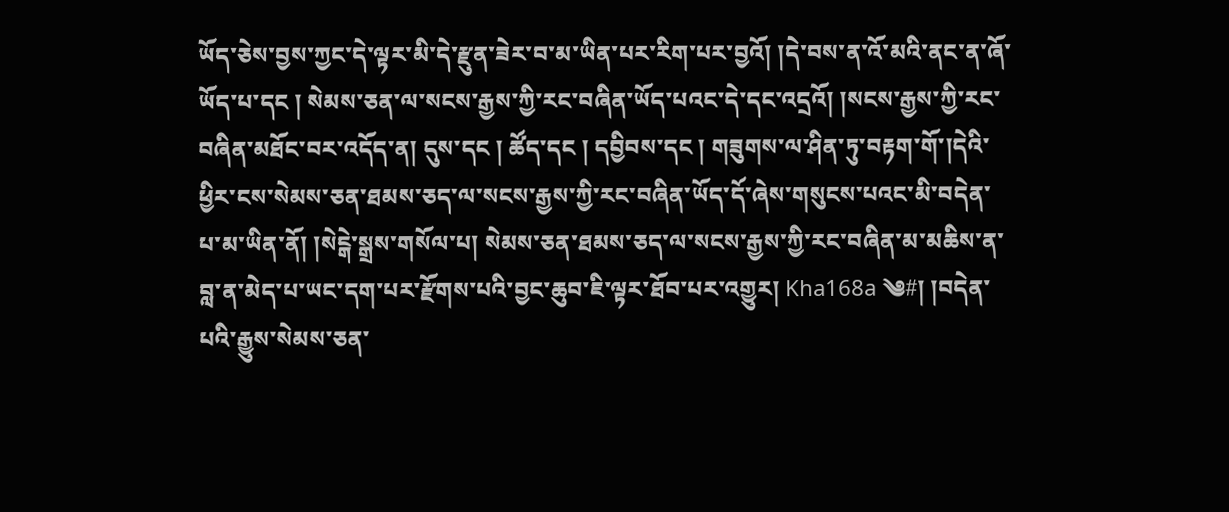ཡོད་ཅེས་བྱས་ཀྱང་དེ་ལྟར་མི་དེ་རྫུན་ཟེར་བ་མ་ཡིན་པར་རིག་པར་བྱའོ། །དེ་བས་ན་འོ་མའི་ནང་ན་ཞོ་ཡོད་པ་དང ། སེམས་ཅན་ལ་སངས་རྒྱས་ཀྱི་རང་བཞིན་ཡོད་པའང་དེ་དང་འདྲའོ། །སངས་རྒྱས་ཀྱི་རང་བཞིན་མཐོང་བར་འདོད་ན། དུས་དང ། ཚོད་དང ། དབྱིབས་དང ། གཟུགས་ལ་ཤིན་ཏུ་བརྟག་གོ་།དེའི་ཕྱིར་ངས་སེམས་ཅན་ཐམས་ཅད་ལ་སངས་རྒྱས་ཀྱི་རང་བཞིན་ཡོད་དོ་ཞེས་གསུངས་པའང་མི་བདེན་པ་མ་ཡིན་ནོ། །སེངྒེ་སྒྲས་གསོལ་པ། སེམས་ཅན་ཐམས་ཅད་ལ་སངས་རྒྱས་ཀྱི་རང་བཞིན་མ་མཆིས་ན་བླ་ན་མེད་པ་ཡང་དག་པར་རྫོགས་པའི་བྱང་ཆུབ་ཇི་ལྟར་ཐོབ་པར་འགྱུར། Kha168a ༄#། །བདེན་པའི་རྒྱུས་སེམས་ཅན་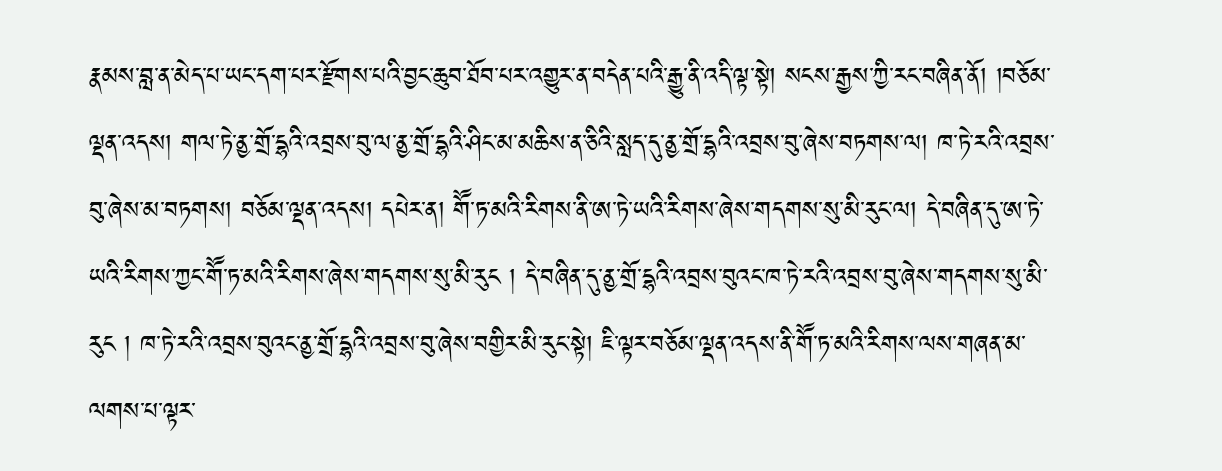རྣམས་བླ་ན་མེད་པ་ཡང་དག་པར་རྫོགས་པའི་བྱང་ཆུབ་ཐོབ་པར་འགྱུར་ན་བདེན་པའི་རྒྱུ་ནི་འདི་ལྟ་སྟེ། སངས་རྒྱས་ཀྱི་རང་བཞིན་ནོ། །བཅོམ་ལྡན་འདས། གལ་ཏེ་ནྱ་གྲོ་དྷའི་འབྲས་བུ་ལ་ནྱ་གྲོ་དྷའི་ཤིང་མ་མཆིས་ན་ཅིའི་སླད་དུ་ནྱ་གྲོ་དྷའི་འབྲས་བུ་ཞེས་བཏགས་ལ། ཁ་ཏེ་རའི་འབྲས་བུ་ཞེས་མ་བཏགས། བཅོམ་ལྡན་འདས། དཔེར་ན། གཽ་ཏ་མའི་རིགས་ནི་ཨ་ཏེ་ཡའི་རིགས་ཞེས་གདགས་སུ་མི་རུང་ལ། དེ་བཞིན་དུ་ཨ་ཏེ་ཡའི་རིགས་ཀྱང་གཽ་ཏ་མའི་རིགས་ཞེས་གདགས་སུ་མི་རུང ། དེ་བཞིན་དུ་ནྱ་གྲོ་དྷའི་འབྲས་བུའང་ཁ་ཏེ་རའི་འབྲས་བུ་ཞེས་གདགས་སུ་མི་རུང ། ཁ་ཏེ་རའི་འབྲས་བུའང་ནྱ་གྲོ་དྷའི་འབྲས་བུ་ཞེས་བགྱིར་མི་རུང་སྟེ། ཇི་ལྟར་བཅོམ་ལྡན་འདས་ནི་གཽ་ཏ་མའི་རིགས་ལས་གཞན་མ་ལགས་པ་ལྟར་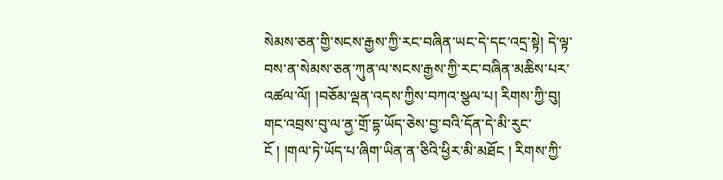སེམས་ཅན་གྱི་སངས་རྒྱས་ཀྱི་རང་བཞིན་ཡང་དེ་དང་འདྲ་སྟེ། དེ་ལྟ་བས་ན་སེམས་ཅན་ཀུན་ལ་སངས་རྒྱས་ཀྱི་རང་བཞིན་མཆིས་པར་འཚལ་ལོ། །བཅོམ་ལྡན་འདས་ཀྱིས་བཀའ་སྩལ་པ། རིགས་ཀྱི་བུ། གང་འབྲས་བུ་ལ་ནྱ་གྲོ་དྷ་ཡོད་ཅེས་བྱ་བའི་དོན་དེ་མི་རུང་ངོ ། །གལ་ཏེ་ཡོད་པ་ཞིག་ཡིན་ན་ཅིའི་ཕྱིར་མི་མཐོང ། རིགས་ཀྱི་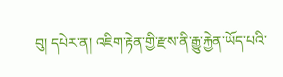བུ། དཔེར་ན། འཇིག་རྟེན་གྱི་རྫས་ནི་རྒྱུ་རྐྱེན་ཡོད་པའི་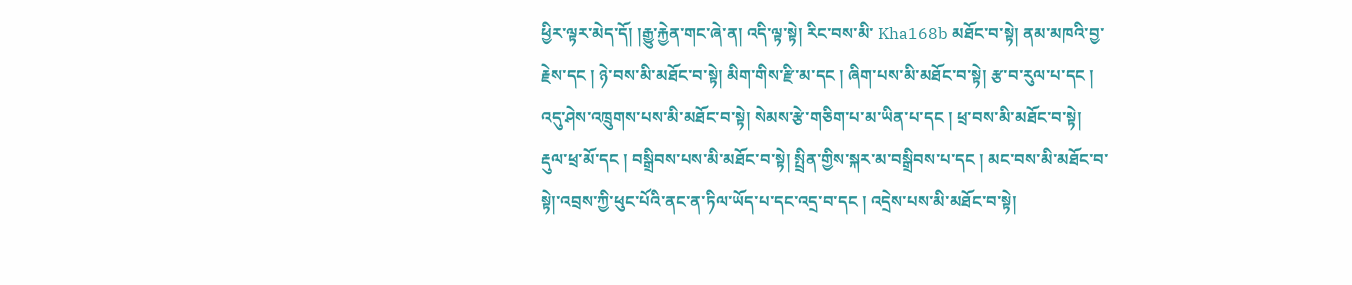ཕྱིར་ལྟར་མེད་དོ། །རྒྱུ་རྐྱེན་གང་ཞེ་ན། འདི་ལྟ་སྟེ། རིང་བས་མི་ Kha168b མཐོང་བ་སྟེ། ནམ་མཁའི་བྱ་རྗེས་དང ། ཉེ་བས་མི་མཐོང་བ་སྟེ། མིག་གིས་རྫི་མ་དང ། ཞིག་པས་མི་མཐོང་བ་སྟེ། རྩ་བ་རུལ་པ་དང ། འདུ་ཤེས་འཁྲུགས་པས་མི་མཐོང་བ་སྟེ། སེམས་རྩེ་གཅིག་པ་མ་ཡིན་པ་དང ། ཕྲ་བས་མི་མཐོང་བ་སྟེ། རྡུལ་ཕྲ་མོ་དང ། བསྒྲིབས་པས་མི་མཐོང་བ་སྟེ། སྤྲིན་གྱིས་སྐར་མ་བསྒྲིབས་པ་དང ། མང་བས་མི་མཐོང་བ་སྟེ།་འབྲས་ཀྱི་ཕུང་པོའི་ནང་ན་ཏིལ་ཡོད་པ་དང་འདྲ་བ་དང ། འདྲེས་པས་མི་མཐོང་བ་སྟེ།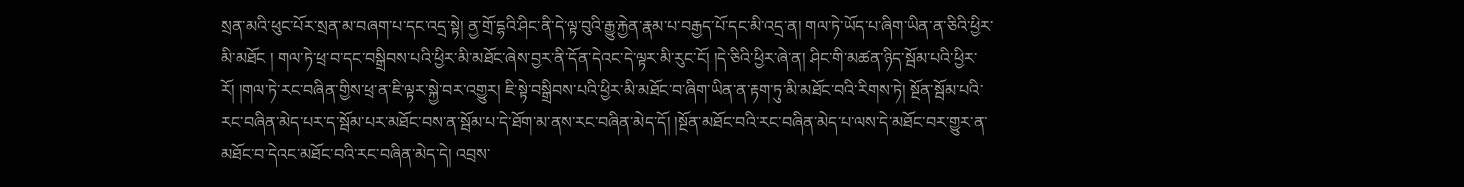སྲན་མའི་ཕུང་པོར་སྲན་མ་བཞག་པ་དང་འདྲ་སྟེ། ནྱ་གྲོ་དྷའི་ཤིང་ནི་དེ་ལྟ་བུའི་རྒྱུ་རྐྱེན་རྣམ་པ་བརྒྱད་པོ་དང་མི་འདྲ་ན། གལ་ཏེ་ཡོད་པ་ཞིག་ཡིན་ན་ཅིའི་ཕྱིར་མི་མཐོང ། གལ་ཏེ་ཕྲ་བ་དང་བསྒྲིབས་པའི་ཕྱིར་མི་མཐོང་ཞེས་བྱར་ནི་དོན་དེའང་དེ་ལྟར་མི་རུང་ངོ། །དེ་ཅིའི་ཕྱིར་ཞེ་ན། ཤིང་གི་མཚན་ཉིད་སྦོམ་པའི་ཕྱིར་རོ། །གལ་ཏེ་རང་བཞིན་གྱིས་ཕྲ་ན་ཇི་ལྟར་སྐྱེ་བར་འགྱུར། ཇི་སྟེ་བསྒྲིབས་པའི་ཕྱིར་མི་མཐོང་བ་ཞིག་ཡིན་ན་རྟག་ཏུ་མི་མཐོང་བའི་རིགས་ཏེ། སྔོན་སྦོམ་པའི་རང་བཞིན་མེད་པར་ད་སྦོམ་པར་མཐོང་བས་ན་སྦོམ་པ་དེ་ཐོག་མ་ནས་རང་བཞིན་མེད་དོ། །སྔོན་མཐོང་བའི་རང་བཞིན་མེད་པ་ལས་དེ་མཐོང་བར་གྱུར་ན་མཐོང་བ་དེའང་མཐོང་བའི་རང་བཞིན་མེད་དེ། འབྲས་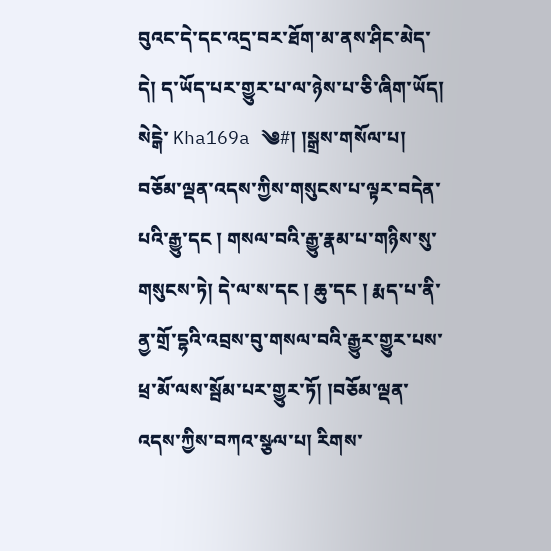བུའང་དེ་དང་འདྲ་བར་ཐོག་མ་ནས་ཤིང་མེད་དེ། ད་ཡོད་པར་གྱུར་པ་ལ་ཉེས་པ་ཅི་ཞིག་ཡོད། སེངྒེ་ Kha169a ༄#། །སྒྲས་གསོལ་པ། བཅོམ་ལྡན་འདས་ཀྱིས་གསུངས་པ་ལྟར་བདེན་པའི་རྒྱུ་དང ། གསལ་བའི་རྒྱུ་རྣམ་པ་གཉིས་སུ་གསུངས་ཏེ། དེ་ལ་ས་དང ། ཆུ་དང ། རྨད་པ་ནི་ནྱ་གྲོ་དྷའི་འབྲས་བུ་གསལ་བའི་རྒྱུར་གྱུར་པས་ཕྲ་མོ་ལས་སྦོམ་པར་གྱུར་ཏོ། །བཅོམ་ལྡན་འདས་ཀྱིས་བཀའ་སྩལ་པ། རིགས་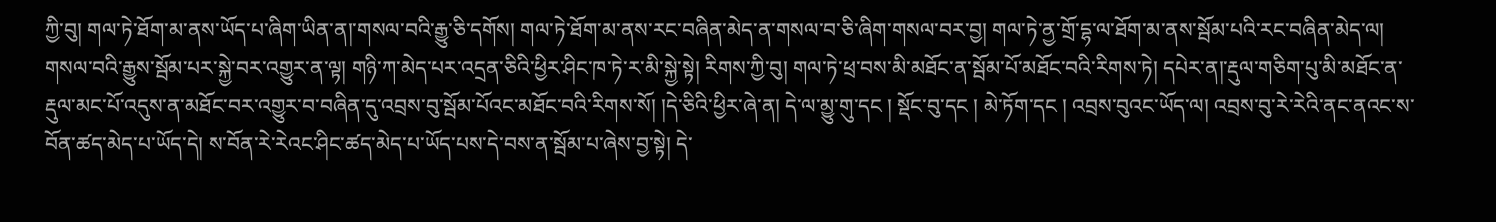ཀྱི་བུ། གལ་ཏེ་ཐོག་མ་ནས་ཡོད་པ་ཞིག་ཡིན་ན།་གསལ་བའི་རྒྱུ་ཅི་དགོས། གལ་ཏེ་ཐོག་མ་ནས་རང་བཞིན་མེད་ན་གསལ་བ་ཅི་ཞིག་གསལ་བར་བྱ། གལ་ཏེ་ནྱ་གྲོ་དྷ་ལ་ཐོག་མ་ནས་སྦོམ་པའི་རང་བཞིན་མེད་ལ། གསལ་བའི་རྒྱུས་སྦོམ་པར་སྐྱེ་བར་འགྱུར་ན་ལྟ། གཉི་ཀ་མེད་པར་འདྲན་ཅིའི་ཕྱིར་ཤིང་ཁ་ཏེ་ར་མི་སྐྱེ་སྟེ། རིགས་ཀྱི་བུ། གལ་ཏེ་ཕྲ་བས་མི་མཐོང་ན་སྦོམ་པོ་མཐོང་བའི་རིགས་ཏེ། དཔེར་ན།་རྡུལ་གཅིག་པུ་མི་མཐོང་ན་རྡུལ་མང་པོ་འདུས་ན་མཐོང་བར་འགྱུར་བ་བཞིན་དུ་འབྲས་བུ་སྦོམ་པོའང་མཐོང་བའི་རིགས་སོ། །དེ་ཅིའི་ཕྱིར་ཞེ་ན། དེ་ལ་མྱུ་གུ་དང ། སྡོང་བུ་དང ། མེ་ཏོག་དང ། འབྲས་བུའང་ཡོད་ལ། འབྲས་བུ་རེ་རེའི་ནང་ནའང་ས་བོན་ཚད་མེད་པ་ཡོད་དེ། ས་བོན་རེ་རེའང་ཤིང་ཚད་མེད་པ་ཡོད་པས་དེ་བས་ན་སྦོམ་པ་ཞེས་བྱ་སྟེ། དེ་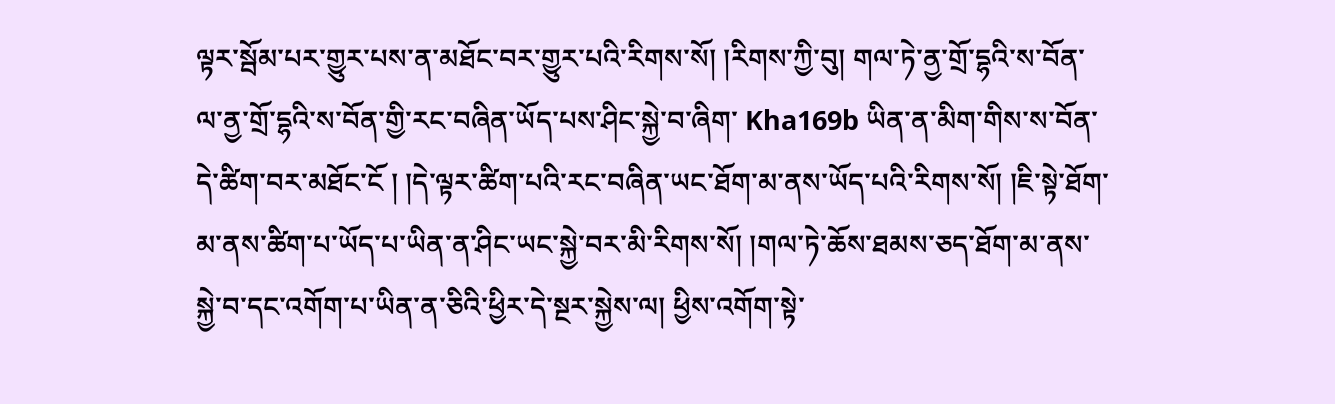ལྟར་སྦོམ་པར་གྱུར་པས་ན་མཐོང་བར་གྱུར་པའི་རིགས་སོ། །རིགས་ཀྱི་བུ། གལ་ཏེ་ནྱ་གྲོ་དྷའི་ས་བོན་ལ་ནྱ་གྲོ་དྷའི་ས་བོན་གྱི་རང་བཞིན་ཡོད་པས་ཤིང་སྐྱེ་བ་ཞིག་ Kha169b ཡིན་ན་མིག་གིས་ས་བོན་དེ་ཚིག་བར་མཐོང་ངོ ། །དེ་ལྟར་ཚིག་པའི་རང་བཞིན་ཡང་ཐོག་མ་ནས་ཡོད་པའི་རིགས་སོ། །ཇི་སྟེ་ཐོག་མ་ནས་ཚིག་པ་ཡོད་པ་ཡིན་ན་ཤིང་ཡང་སྐྱེ་བར་མི་རིགས་སོ། །གལ་ཏེ་ཆོས་ཐམས་ཅད་ཐོག་མ་ནས་སྐྱེ་བ་དང་འགོག་པ་ཡིན་ན་ཅིའི་ཕྱིར་དེ་སྔར་སྐྱེས་ལ། ཕྱིས་འགོག་སྟེ་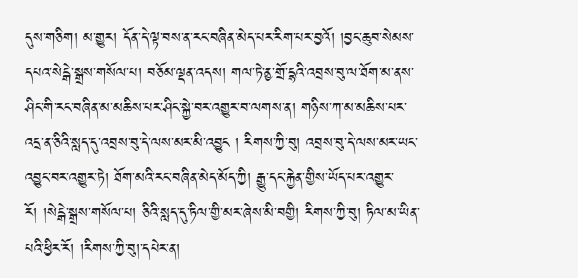དུས་གཅིག། མ་གྱུར། དོན་དེ་ལྟ་བས་ན་རང་བཞིན་མེད་པར་རིག་པར་བྱའོ། །བྱང་ཆུབ་སེམས་དཔའ་སེངྒེ་སྒྲས་གསོལ་པ། བཅོམ་ལྡན་འདས། གལ་ཏེ་ནྱ་གྲོ་དྷའི་འབྲས་བུ་ལ་ཐོག་མ་ནས་ཤིང་གི་རང་བཞིན་མ་མཆིས་པར་ཤིང་སྐྱེ་བར་འགྱུར་བ་ལགས་ན། གཉིས་ཀ་མ་མཆིས་པར་འདྲ་ན་ཅིའི་སླད་དུ་འབྲས་བུ་དེ་ལས་མར་མི་འབྱུང ། རིགས་ཀྱི་བུ། འབྲས་བུ་དེ་ལས་མར་ཡང་འབྱུང་བར་འགྱུར་ཏེ། ཐོག་མའི་རང་བཞིན་མེད་མོད་ཀྱི། རྒྱུ་དང་རྐྱེན་གྱིས་ཡོད་པར་འགྱུར་རོ། །སེངྒེ་སྒྲས་གསོལ་པ། ཅིའི་སླད་དུ་ཏིལ་གྱི་མར་ཞེས་མི་བགྱི། རིགས་ཀྱི་བུ། ཏིལ་མ་ཡིན་པའི་ཕྱིར་རོ། །རིགས་ཀྱི་བུ།་དཔེར་ན།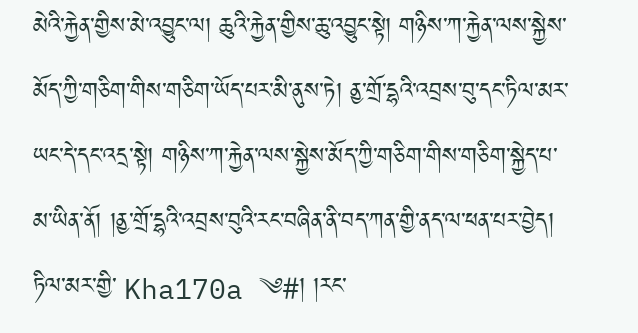མེའི་རྐྱེན་གྱིས་མེ་འབྱུང་ལ། ཆུའི་རྐྱེན་གྱིས་ཆུ་འབྱུང་སྟེ། གཉིས་ཀ་རྐྱེན་ལས་སྐྱེས་མོད་ཀྱི་གཅིག་གིས་གཅིག་ཡོད་པར་མི་ནུས་ཏེ། ནྱ་གྲོ་དྷའི་འབྲས་བུ་དང་ཏིལ་མར་ཡང་དེ་དང་འདྲ་སྟེ། གཉིས་ཀ་རྐྱེན་ལས་སྐྱེས་མོད་ཀྱི་གཅིག་གིས་གཅིག་སྐྱེད་པ་མ་ཡིན་ནོ། །ནྱ་གྲོ་དྷའི་འབྲས་བུའི་རང་བཞིན་ནི་བད་ཀན་གྱི་ནད་ལ་ཕན་པར་བྱེད། ཏིལ་མར་གྱི་ Kha170a ༄#། །རང་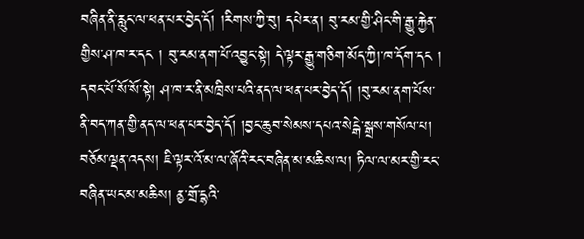བཞིན་ནི་རླུང་ལ་ཕན་པར་བྱེད་དོ། །རིགས་ཀྱི་བུ། དཔེར་ན། བུ་རམ་གྱི་ཤིང་གི་རྒྱུ་རྐྱེན་གྱིས་ཤ་ཁ་ར་དང ། བུ་རམ་ནག་པོ་འབྱུང་སྟེ། དེ་ལྟར་རྒྱུ་གཅིག་མོད་ཀྱི།་ཁ་དོག་དང ། དབང་པོ་སོ་སོ་སྟེ། ཤ་ཁ་ར་ནི་མཁྲིས་པའི་ནད་ལ་ཕན་པར་བྱེད་དོ། །བུ་རམ་ནག་པོས་ནི་བད་ཀན་གྱི་ནད་ལ་ཕན་པར་བྱེད་དོ། །བྱང་ཆུབ་སེམས་དཔའ་སེངྒེ་སྒྲས་གསོལ་པ། བཅོམ་ལྡན་འདས། ཇི་ལྟར་འོ་མ་ལ་ཞོའི་རང་བཞིན་མ་མཆིས་ལ། ཏིལ་ལ་མར་གྱི་རང་བཞིན་ཡང་མ་མཆིས། ནྱ་གྲོ་དྷའི་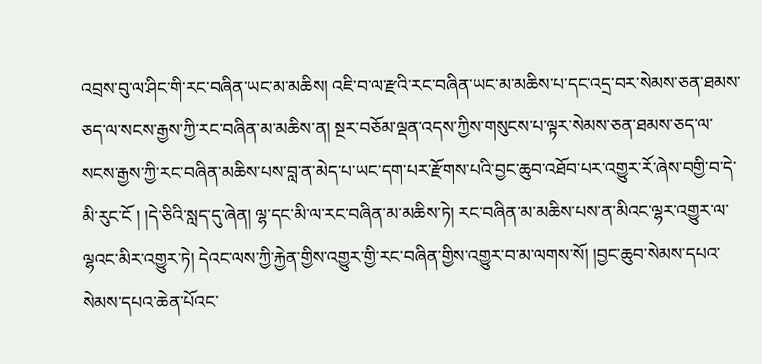འབྲས་བུ་ལ་ཤིང་གི་རང་བཞིན་ཡང་མ་མཆིས། འཇི་བ་ལ་རྫའི་རང་བཞིན་ཡང་མ་མཆིས་པ་དང་འདྲ་བར་སེམས་ཅན་ཐམས་ཅད་ལ་སངས་རྒྱས་ཀྱི་རང་བཞིན་མ་མཆིས་ན། སྔར་བཅོམ་ལྡན་འདས་ཀྱིས་གསུངས་པ་ལྟར་སེམས་ཅན་ཐམས་ཅད་ལ་སངས་རྒྱས་ཀྱི་རང་བཞིན་མཆིས་པས་བླ་ན་མེད་པ་ཡང་དག་པར་རྫོགས་པའི་བྱང་ཆུབ་འཐོབ་པར་འགྱུར་རོ་ཞེས་བགྱི་བ་དེ་མི་རུང་ངོ ། །དེ་ཅིའི་སླད་དུ་ཞེན། ལྷ་དང་མི་ལ་རང་བཞིན་མ་མཆིས་ཏེ། རང་བཞིན་མ་མཆིས་པས་ན་མིའང་ལྷར་འགྱུར་ལ་ལྷའང་མིར་འགྱུར་ཏེ། དེའང་ལས་ཀྱི་རྐྱེན་གྱིས་འགྱུར་གྱི་རང་བཞིན་གྱིས་འགྱུར་བ་མ་ལགས་སོ། །བྱང་ཆུབ་སེམས་དཔའ་སེམས་དཔའ་ཆེན་པོའང་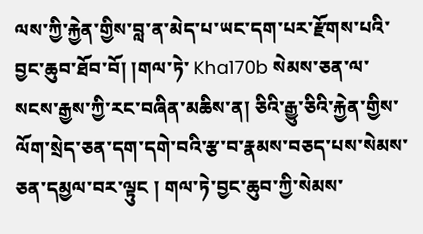ལས་ཀྱི་རྐྱེན་གྱིས་བླ་ན་མེད་པ་ཡང་དག་པར་རྫོགས་པའི་བྱང་ཆུབ་ཐོབ་བོ། །གལ་ཏེ་ Kha170b སེམས་ཅན་ལ་སངས་རྒྱས་ཀྱི་རང་བཞིན་མཆིས་ན། ཅིའི་རྒྱུ་ཅིའི་རྐྱེན་གྱིས་ལོག་སྲེད་ཅན་དག་དགེ་བའི་རྩ་བ་རྣམས་བཅད་པས་སེམས་ཅན་དམྱལ་བར་ལྟུང ། གལ་ཏེ་བྱང་ཆུབ་ཀྱི་སེམས་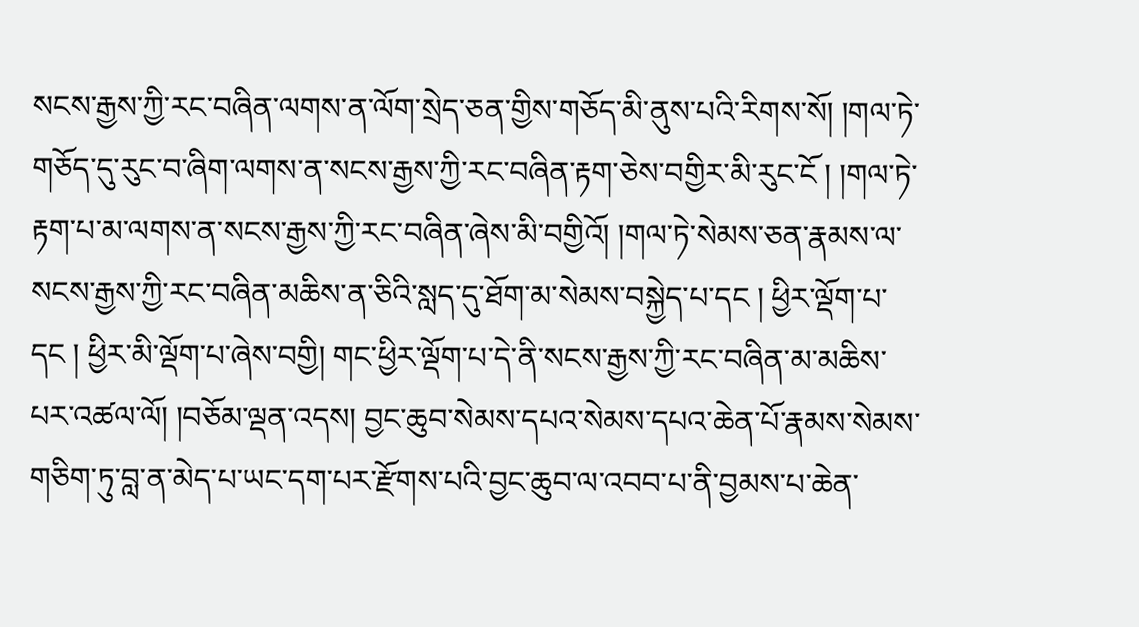སངས་རྒྱས་ཀྱི་རང་བཞིན་ལགས་ན་ལོག་སྲེད་ཅན་གྱིས་གཅོད་མི་ནུས་པའི་རིགས་སོ། །གལ་ཏེ་གཅོད་དུ་རུང་བ་ཞིག་ལགས་ན་སངས་རྒྱས་ཀྱི་རང་བཞིན་རྟག་ཅེས་བགྱིར་མི་རུང་ངོ ། །གལ་ཏེ་རྟག་པ་མ་ལགས་ན་སངས་རྒྱས་ཀྱི་རང་བཞིན་ཞེས་མི་བགྱིའོ། །གལ་ཏེ་སེམས་ཅན་རྣམས་ལ་སངས་རྒྱས་ཀྱི་རང་བཞིན་མཆིས་ན་ཅིའི་སླད་དུ་ཐོག་མ་སེམས་བསྐྱེད་པ་དང ། ཕྱིར་ལྡོག་པ་དང ། ཕྱིར་མི་ལྡོག་པ་ཞེས་བགྱི། གང་ཕྱིར་ལྡོག་པ་དེ་ནི་སངས་རྒྱས་ཀྱི་རང་བཞིན་མ་མཆིས་པར་འཚལ་ལོ། །བཅོམ་ལྡན་འདས། བྱང་ཆུབ་སེམས་དཔའ་སེམས་དཔའ་ཆེན་པོ་རྣམས་སེམས་གཅིག་ཏུ་བླ་ན་མེད་པ་ཡང་དག་པར་རྫོགས་པའི་བྱང་ཆུབ་ལ་འབབ་པ་ནི་བྱམས་པ་ཆེན་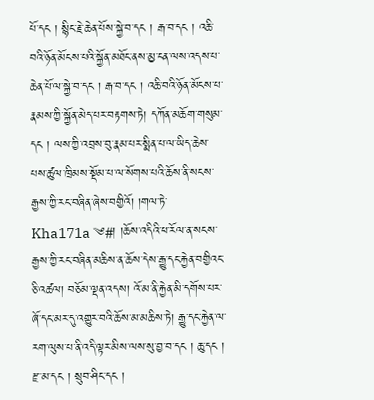པོ་དང ། སྙིང་རྗེ་ཆེན་པོས་སྐྱེ་བ་དང ། རྒ་བ་དང ། འཆི་བའི་ཉོན་མོངས་པའི་སྐྱོན་མཐོང་ནས་མྱ་ངན་ལས་འདས་པ་ཆེན་པོ་ལ་སྐྱེ་བ་དང ། རྒ་བ་དང ། འཆི་བའི་ཉོན་མོངས་པ་རྣམས་ཀྱི་སྐྱོན་མེད་པར་བརྟགས་ཏེ། དཀོན་མཆོག་གསུམ་དང ། ལས་ཀྱི་འབྲས་བུ་རྣམ་པར་སྨིན་པ་ལ་ཡིད་ཆེས་པས་ཚུལ་ཁྲིམས་སྡོམ་པ་ལ་སོགས་པའི་ཆོས་ནི་སངས་རྒྱས་ཀྱི་རང་བཞིན་ཞེས་བགྱིའོ། །གལ་ཏེ་ Kha171a ༄#། །ཆོས་འདིའི་ཕ་རོལ་ན་སངས་རྒྱས་ཀྱི་རང་བཞིན་མཆིས་ན་ཆོས་དེས་རྒྱུ་དང་རྐྱེན་བགྱིའང་ཅི་འཚལ། བཅོམ་ལྡན་འདས། འོ་མ་ནི་རྐྱེན་མི་དགོས་པར་ཞོ་དང་མར་དུ་འགྱུར་བའི་ཆོས་མ་མཆིས་ཏེ། རྒྱུ་དང་རྐྱེན་ལ་རག་ལུས་པ་ནི་འདི་ལྟར་མིས་ལས་སུ་བྱ་བ་དང ། ཆུ་དང ། རྫ་མ་དང ། སྲུབ་ཤིང་དང །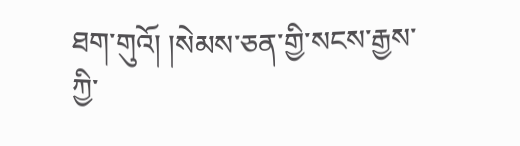ཐག་གུའོ། །སེམས་ཅན་གྱི་སངས་རྒྱས་ཀྱི་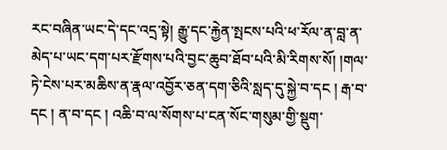རང་བཞིན་ཡང་དེ་དང་འདྲ་སྟེ། རྒྱུ་དང་རྐྱེན་སྤངས་པའི་ཕ་རོལ་ན་བླ་ན་མེད་པ་ཡང་དག་པར་རྫོགས་པའི་བྱང་ཆུབ་ཐོབ་པའི་མི་རིགས་སོ། །གལ་ཏེ་ངེས་པར་མཆིས་ན་རྣལ་འབྱོར་ཅན་དག་ཅིའི་སླད་དུ་སྐྱེ་བ་དང ། རྒ་བ་དང ། ན་བ་དང ། འཆི་བ་ལ་སོགས་པ་ངན་སོང་གསུམ་གྱི་སྡུག་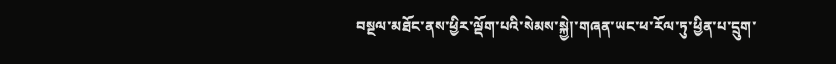བསྔལ་མཐོང་ནས་ཕྱིར་ལྡོག་པའི་སེམས་སྐྱེ།་གཞན་ཡང་ཕ་རོལ་ཏུ་ཕྱིན་པ་དྲུག་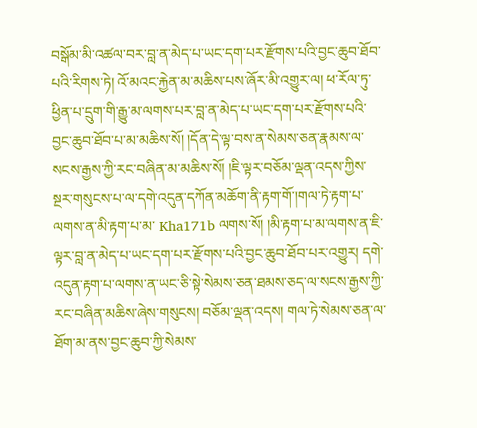བསྒོམ་མི་འཚལ་བར་བླ་ན་མེད་པ་ཡང་དག་པར་རྫོགས་པའི་བྱང་ཆུབ་ཐོབ་པའི་རིགས་ཏེ། འོ་མའང་རྐྱེན་མ་མཆིས་པས་ཞོར་མི་འགྱུར་ལ། ཕ་རོལ་ཏུ་ཕྱིན་པ་དྲུག་གི་རྒྱུ་མ་ལགས་པར་བླ་ན་མེད་པ་ཡང་དག་པར་རྫོགས་པའི་བྱང་ཆུབ་ཐོབ་པ་མ་མཆིས་སོ། །དོན་དེ་ལྟ་བས་ན་སེམས་ཅན་རྣམས་ལ་སངས་རྒྱས་ཀྱི་རང་བཞིན་མ་མཆིས་སོ། །ཇི་ལྟར་བཅོམ་ལྡན་འདས་ཀྱིས་སྔར་གསུངས་པ་ལ་དགེ་འདུན་དཀོན་མཆོག་ནི་རྟག་གོ་།གལ་ཏེ་རྟག་པ་ལགས་ན་མི་རྟག་པ་མ་ Kha171b ལགས་སོ། །མི་རྟག་པ་མ་ལགས་ན་ཇི་ལྟར་བླ་ན་མེད་པ་ཡང་དག་པར་རྫོགས་པའི་བྱང་ཆུབ་ཐོབ་པར་འགྱུར། དགེ་འདུན་རྟག་པ་ལགས་ན་ཡང་ཅི་སྟེ་སེམས་ཅན་ཐམས་ཅད་ལ་སངས་རྒྱས་ཀྱི་རང་བཞིན་མཆིས་ཞེས་གསུངས། བཅོམ་ལྡན་འདས། གལ་ཏེ་སེམས་ཅན་ལ་ཐོག་མ་ནས་བྱང་ཆུབ་ཀྱི་སེམས་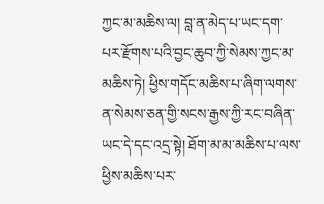ཀྱང་མ་མཆིས་ལ། བླ་ན་མེད་པ་ཡང་དག་པར་རྫོགས་པའི་བྱང་ཆུབ་ཀྱི་སེམས་ཀྱང་མ་མཆིས་ཏེ། ཕྱིས་གདོང་མཆིས་པ་ཞིག་ལགས་ན་སེམས་ཅན་གྱི་སངས་རྒྱས་ཀྱི་རང་བཞིན་ཡང་དེ་དང་འདྲ་སྟེ། ཐོག་མ་མ་མཆིས་པ་ལས་ཕྱིས་མཆིས་པར་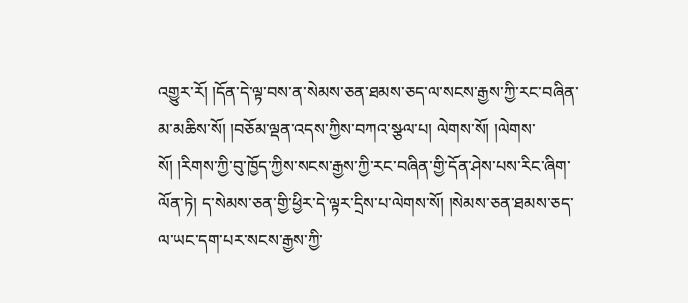འགྱུར་རོ། །དོན་དེ་ལྟ་བས་ན་སེམས་ཅན་ཐམས་ཅད་ལ་སངས་རྒྱས་ཀྱི་རང་བཞིན་མ་མཆིས་སོ། །བཅོམ་ལྡན་འདས་ཀྱིས་བཀའ་སྩལ་པ། ལེགས་སོ། །ལེགས་སོ། །རིགས་ཀྱི་བུ་ཁྱོད་ཀྱིས་སངས་རྒྱས་ཀྱི་རང་བཞིན་གྱི་དོན་ཤེས་པས་རིང་ཞིག་ལོན་ཏེ། ད་སེམས་ཅན་གྱི་ཕྱིར་དེ་ལྟར་དྲིས་པ་ལེགས་སོ། །སེམས་ཅན་ཐམས་ཅད་ལ་ཡང་དག་པར་སངས་རྒྱས་ཀྱི་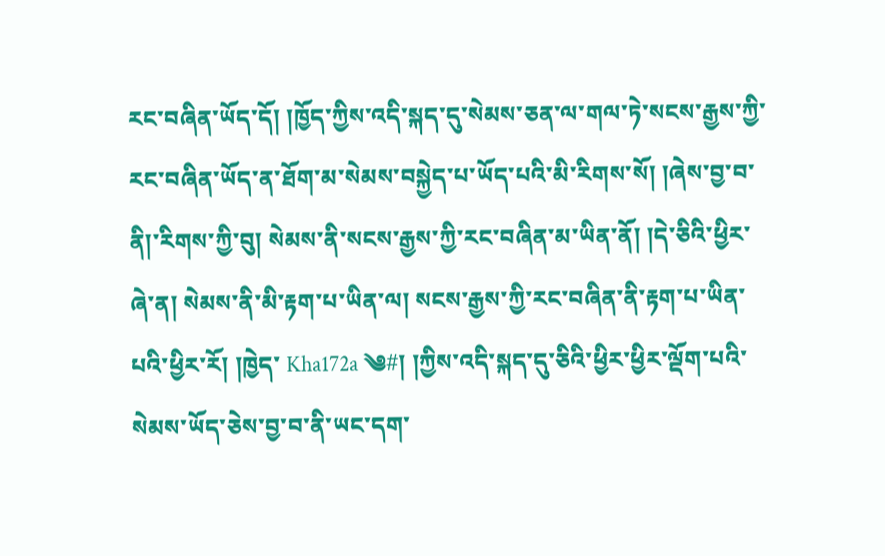རང་བཞིན་ཡོད་དོ། །ཁྱོད་ཀྱིས་འདི་སྐད་དུ་སེམས་ཅན་ལ་གལ་ཏེ་སངས་རྒྱས་ཀྱི་རང་བཞིན་ཡོད་ན་ཐོག་མ་སེམས་བསྐྱེད་པ་ཡོད་པའི་མི་རིགས་སོ། །ཞེས་བྱ་བ་ནི།་རིགས་ཀྱི་བུ། སེམས་ནི་སངས་རྒྱས་ཀྱི་རང་བཞིན་མ་ཡིན་ནོ། །དེ་ཅིའི་ཕྱིར་ཞེ་ན། སེམས་ནི་མི་རྟག་པ་ཡིན་ལ། སངས་རྒྱས་ཀྱི་རང་བཞིན་ནི་རྟག་པ་ཡིན་པའི་ཕྱིར་རོ། །ཁྱེད་ Kha172a ༄#། །ཀྱིས་འདི་སྐད་དུ་ཅིའི་ཕྱིར་ཕྱིར་ལྡོག་པའི་སེམས་ཡོད་ཅེས་བྱ་བ་ནི་ཡང་དག་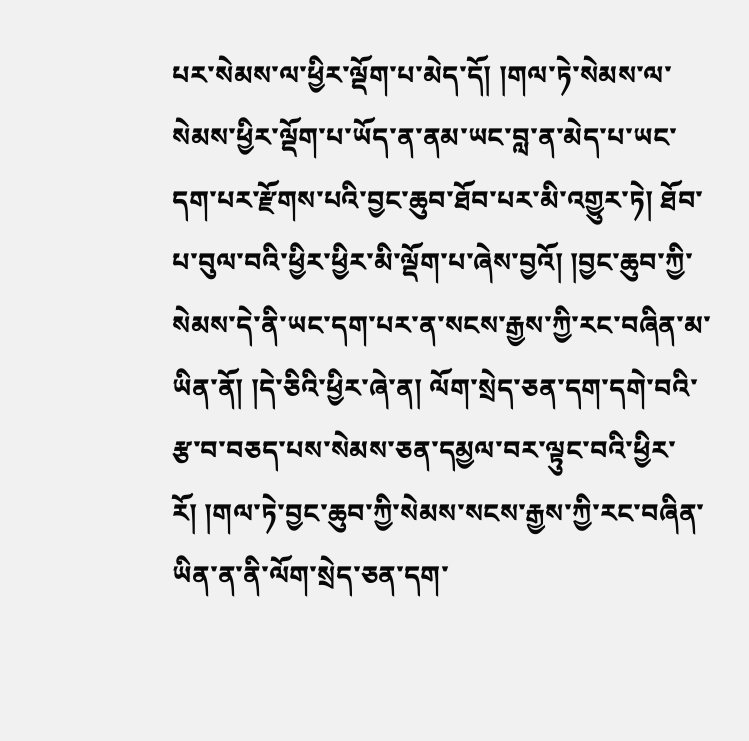པར་སེམས་ལ་ཕྱིར་ལྡོག་པ་མེད་དོ། །གལ་ཏེ་སེམས་ལ་སེམས་ཕྱིར་ལྡོག་པ་ཡོད་ན་ནམ་ཡང་བླ་ན་མེད་པ་ཡང་དག་པར་རྫོགས་པའི་བྱང་ཆུབ་ཐོབ་པར་མི་འགྱུར་ཏེ། ཐོབ་པ་བུལ་བའི་ཕྱིར་ཕྱིར་མི་ལྡོག་པ་ཞེས་བྱའོ། །བྱང་ཆུབ་ཀྱི་སེམས་དེ་ནི་ཡང་དག་པར་ན་སངས་རྒྱས་ཀྱི་རང་བཞིན་མ་ཡིན་ནོ། །དེ་ཅིའི་ཕྱིར་ཞེ་ན། ལོག་སྲེད་ཅན་དག་དགེ་བའི་རྩ་བ་བཅད་པས་སེམས་ཅན་དམྱལ་བར་ལྟུང་བའི་ཕྱིར་རོ། །གལ་ཏེ་བྱང་ཆུབ་ཀྱི་སེམས་སངས་རྒྱས་ཀྱི་རང་བཞིན་ཡིན་ན་ནི་ལོག་སྲེད་ཅན་དག་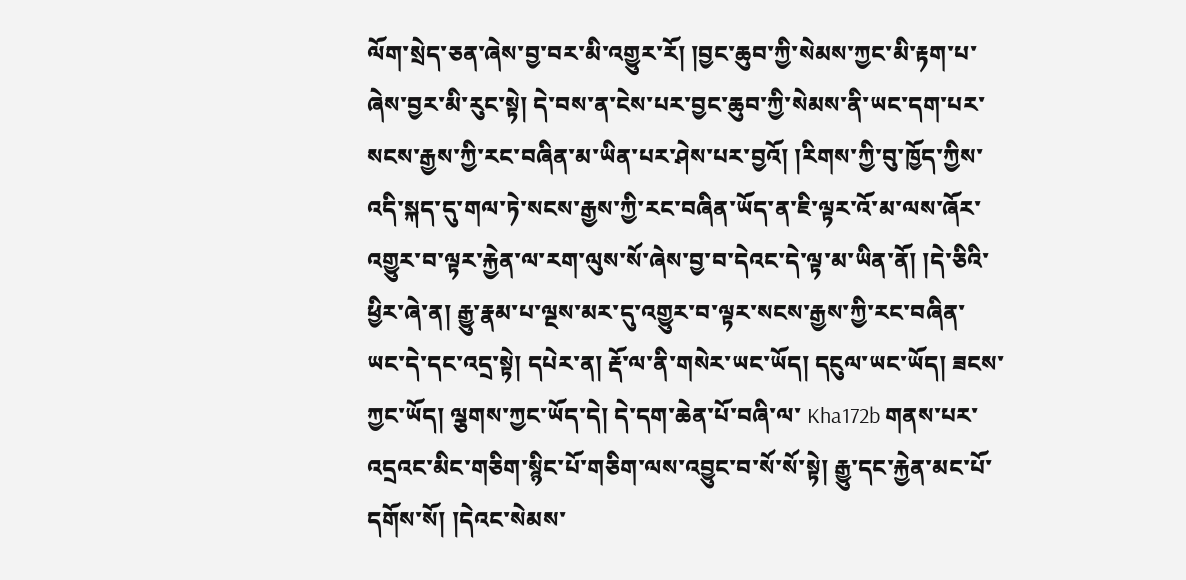ལོག་སྲེད་ཅན་ཞེས་བྱ་བར་མི་འགྱུར་རོ། །བྱང་ཆུབ་ཀྱི་སེམས་ཀྱང་མི་རྟག་པ་ཞེས་བྱར་མི་རུང་སྟེ། དེ་བས་ན་ངེས་པར་བྱང་ཆུབ་ཀྱི་སེམས་ནི་ཡང་དག་པར་སངས་རྒྱས་ཀྱི་རང་བཞིན་མ་ཡིན་པར་ཤེས་པར་བྱའོ། །རིགས་ཀྱི་བུ་ཁྱོད་ཀྱིས་འདི་སྐད་དུ་གལ་ཏེ་སངས་རྒྱས་ཀྱི་རང་བཞིན་ཡོད་ན་ཇི་ལྟར་འོ་མ་ལས་ཞོར་འགྱུར་བ་ལྟར་རྐྱེན་ལ་རག་ལུས་སོ་ཞེས་བྱ་བ་དེའང་དེ་ལྟ་མ་ཡིན་ནོ། །དེ་ཅིའི་ཕྱིར་ཞེ་ན། རྒྱུ་རྣམ་པ་ལྔས་མར་དུ་འགྱུར་བ་ལྟར་སངས་རྒྱས་ཀྱི་རང་བཞིན་ཡང་དེ་དང་འདྲ་སྟེ། དཔེར་ན། རྡོ་ལ་ནི་གསེར་ཡང་ཡོད། དངུལ་ཡང་ཡོད། ཟངས་ཀྱང་ཡོད། ལྕགས་ཀྱང་ཡོད་དེ། དེ་དག་ཆེན་པོ་བཞི་ལ་ Kha172b གནས་པར་འདྲའང་མིང་གཅིག་སྙིང་པོ་གཅིག་ལས་འབྱུང་བ་སོ་སོ་སྟེ། རྒྱུ་དང་རྐྱེན་མང་པོ་དགོས་སོ། །དེའང་སེམས་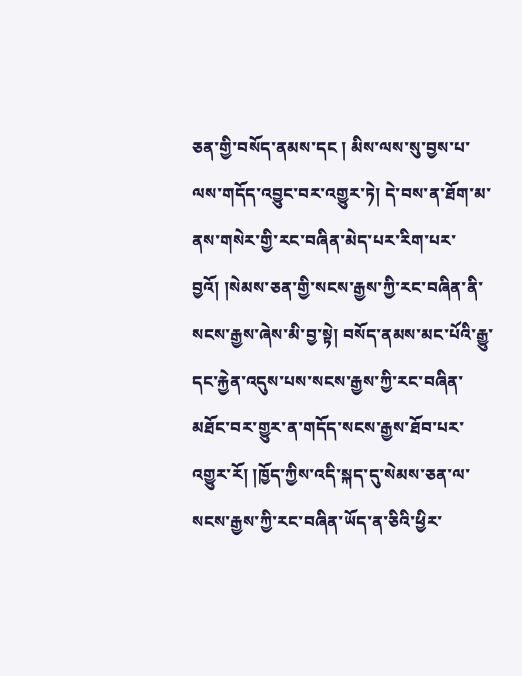ཅན་གྱི་བསོད་ནམས་དང ། མིས་ལས་སུ་བྱས་པ་ལས་གདོད་འབྱུང་བར་འགྱུར་ཏེ། དེ་བས་ན་ཐོག་མ་ནས་གསེར་གྱི་རང་བཞིན་མེད་པར་རིག་པར་བྱའོ། །སེམས་ཅན་གྱི་སངས་རྒྱས་ཀྱི་རང་བཞིན་ནི་སངས་རྒྱས་ཞེས་མི་བྱ་སྟེ། བསོད་ནམས་མང་པོའི་རྒྱུ་དང་རྐྱེན་འདུས་པས་སངས་རྒྱས་ཀྱི་རང་བཞིན་མཐོང་བར་གྱུར་ན་གདོད་སངས་རྒྱས་ཐོབ་པར་འགྱུར་རོ། །ཁྱོད་ཀྱིས་འདི་སྐད་དུ་སེམས་ཅན་ལ་སངས་རྒྱས་ཀྱི་རང་བཞིན་ཡོད་ན་ཅིའི་ཕྱིར་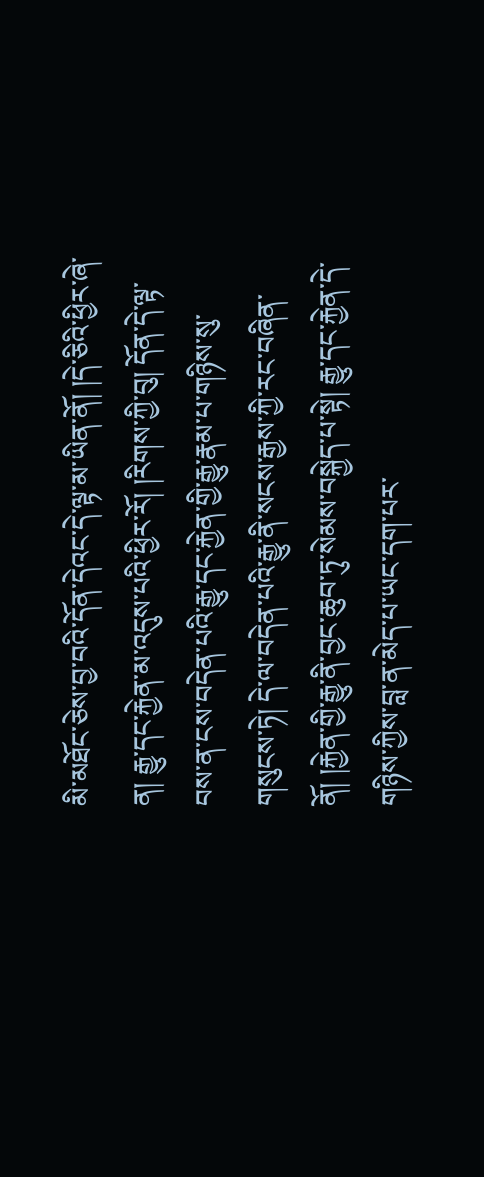མི་མཐོང་ཅེས་བྱ་བའི་དོན་དེའང་དེ་ལྟ་མ་ཡིན་ནོ། །དེ་ཅིའི་ཕྱིར་ཞེ་ན། རྒྱུ་དང་རྐྱེན་མ་འདུས་པའི་ཕྱིར་རོ། །རིགས་ཀྱི་བུ། དོན་དེ་ལྟ་བས་ན་ངས་བདེན་པའི་རྒྱུ་དང་རྐྱེན་གྱི་རྒྱུ་རྣམ་པ་གཉིས་སུ་གསུངས་ཏེ། དེ་ལ་བདེན་པའི་རྒྱུ་ནི་སངས་རྒྱས་ཀྱི་རང་བཞིན་ནོ། །རྐྱེན་གྱི་རྒྱུ་ནི་བྱང་ཆུབ་ཏུ་སེམས་བསྐྱེད་པ་སྟེ། རྒྱུ་དང་རྐྱེན་དེ་གཉིས་ཀྱིས་བླ་ན་མེད་པ་ཡང་དག་པར་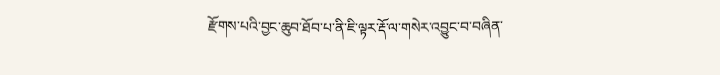རྫོགས་པའི་བྱང་ཆུབ་ཐོབ་པ་ནི་ཇི་ལྟར་རྡོ་ལ་གསེར་འབྱུང་བ་བཞིན་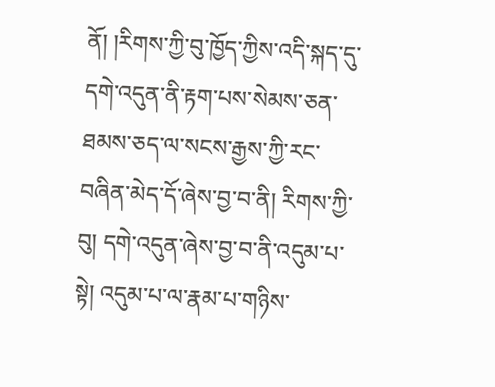ནོ། །རིགས་ཀྱི་བུ་ཁྱོད་ཀྱིས་འདི་སྐད་དུ་དགེ་འདུན་ནི་རྟག་པས་སེམས་ཅན་ཐམས་ཅད་ལ་སངས་རྒྱས་ཀྱི་རང་བཞིན་མེད་དོ་ཞེས་བྱ་བ་ནི། རིགས་ཀྱི་བུ། དགེ་འདུན་ཞེས་བྱ་བ་ནི་འདུམ་པ་སྟེ། འདུམ་པ་ལ་རྣམ་པ་གཉིས་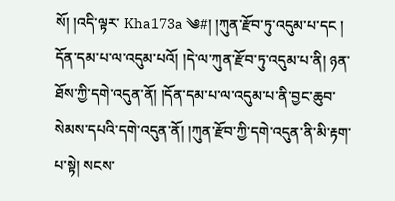སོ། །འདི་ལྟར་ Kha173a ༄#། །ཀུན་རྫོབ་ཏུ་འདུམ་པ་དང ། དོན་དམ་པ་ལ་འདུམ་པའོ། །དེ་ལ་ཀུན་རྫོབ་ཏུ་འདུམ་པ་ནི། ཉན་ཐོས་ཀྱི་དགེ་འདུན་ནོ། །དོན་དམ་པ་ལ་འདུམ་པ་ནི་བྱང་ཆུབ་སེམས་དཔའི་དགེ་འདུན་ནོ། །ཀུན་རྫོབ་ཀྱི་དགེ་འདུན་ནི་མི་རྟག་པ་སྟེ། སངས་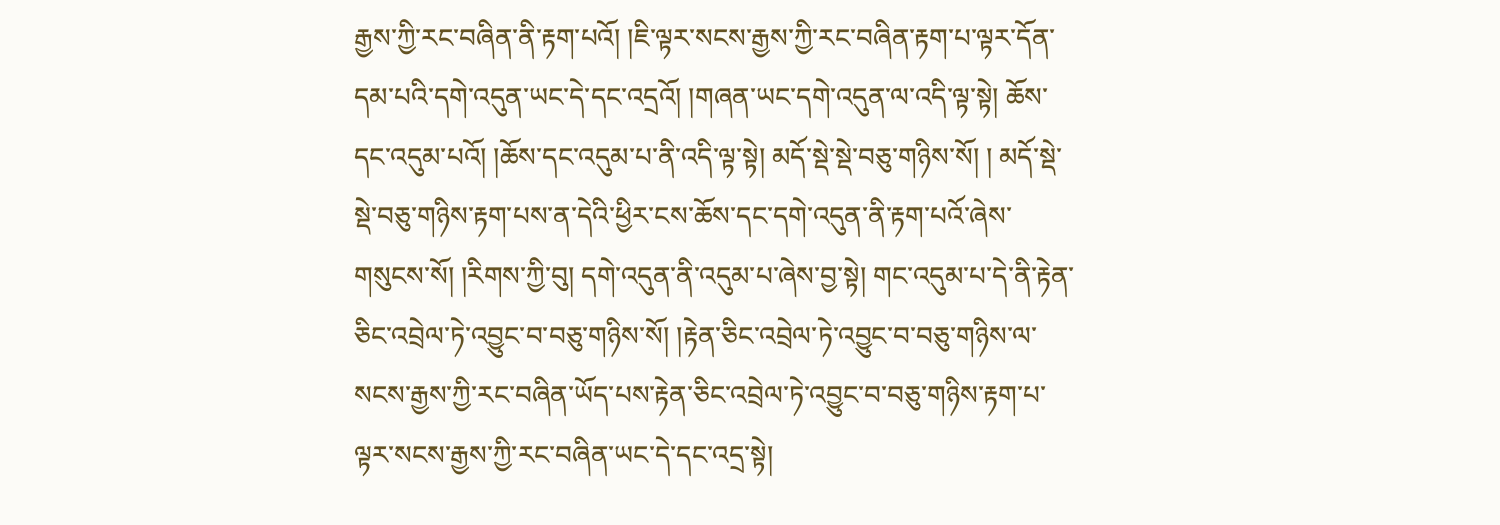རྒྱས་ཀྱི་རང་བཞིན་ནི་རྟག་པའོ། །ཇི་ལྟར་སངས་རྒྱས་ཀྱི་རང་བཞིན་རྟག་པ་ལྟར་དོན་དམ་པའི་དགེ་འདུན་ཡང་དེ་དང་འདྲའོ། །གཞན་ཡང་དགེ་འདུན་ལ་འདི་ལྟ་སྟེ། ཆོས་དང་འདུམ་པའོ། །ཆོས་དང་འདུམ་པ་ནི་འདི་ལྟ་སྟེ། མདོ་སྡེ་སྡེ་བཅུ་གཉིས་སོ། ། མདོ་སྡེ་སྡེ་བཅུ་གཉིས་རྟག་པས་ན་དེའི་ཕྱིར་ངས་ཆོས་དང་དགེ་འདུན་ནི་རྟག་པའོ་ཞེས་གསུངས་སོ། །རིགས་ཀྱི་བུ། དགེ་འདུན་ནི་འདུམ་པ་ཞེས་བྱ་སྟེ། གང་འདུམ་པ་དེ་ནི་རྟེན་ཅིང་འབྲེལ་ཏེ་འབྱུང་བ་བཅུ་གཉིས་སོ། །རྟེན་ཅིང་འབྲེལ་ཏེ་འབྱུང་བ་བཅུ་གཉིས་ལ་སངས་རྒྱས་ཀྱི་རང་བཞིན་ཡོད་པས་རྟེན་ཅིང་འབྲེལ་ཏེ་འབྱུང་བ་བཅུ་གཉིས་རྟག་པ་ལྟར་སངས་རྒྱས་ཀྱི་རང་བཞིན་ཡང་དེ་དང་འདྲ་སྟེ།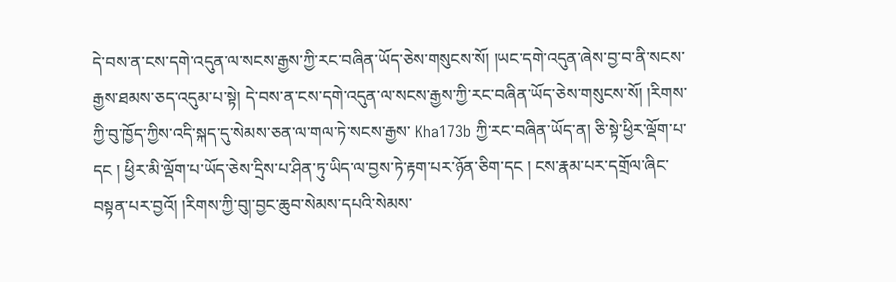དེ་བས་ན་ངས་དགེ་འདུན་ལ་སངས་རྒྱས་ཀྱི་རང་བཞིན་ཡོད་ཅེས་གསུངས་སོ། །ཡང་དགེ་འདུན་ཞེས་བྱ་བ་ནི་སངས་རྒྱས་ཐམས་ཅད་འདུམ་པ་སྟེ། དེ་བས་ན་ངས་དགེ་འདུན་ལ་སངས་རྒྱས་ཀྱི་རང་བཞིན་ཡོད་ཅེས་གསུངས་སོ། །རིགས་ཀྱི་བུ་ཁྱོད་ཀྱིས་འདི་སྐད་དུ་སེམས་ཅན་ལ་གལ་ཏེ་སངས་རྒྱས་ Kha173b ཀྱི་རང་བཞིན་ཡོད་ན། ཅི་སྟེ་ཕྱིར་ལྡོག་པ་དང ། ཕྱིར་མི་ལྡོག་པ་ཡོད་ཅེས་དྲིས་པ་ཤིན་ཏུ་ཡིད་ལ་བྱས་ཏེ་རྟག་པར་ཉོན་ཅིག་དང ། ངས་རྣམ་པར་དགྲོལ་ཞིང་བསྟན་པར་བྱའོ། །རིགས་ཀྱི་བུ།་བྱང་ཆུབ་སེམས་དཔའི་སེམས་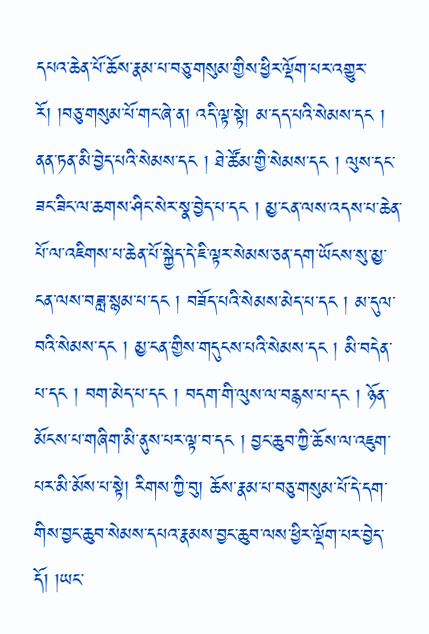དཔའ་ཆེན་པོ་ཆོས་རྣམ་པ་བཅུ་གསུམ་གྱིས་ཕྱིར་ལྡོག་པར་འགྱུར་རོ། །བཅུ་གསུམ་པོ་གང་ཞེ་ན། འདི་ལྟ་སྟེ། མ་དད་པའི་སེམས་དང ། ནན་ཏན་མི་བྱེད་པའི་སེམས་དང ། ཐེ་ཚོམ་གྱི་སེམས་དང ། ལུས་དང་ཟང་ཟིང་ལ་ཆགས་ཤིང་སེར་སྣ་བྱེད་པ་དང ། མྱ་ངན་ལས་འདས་པ་ཆེན་པོ་ལ་འཇིགས་པ་ཆེན་པོ་སྐྱེད་དེ་ཇི་ལྟར་སེམས་ཅན་དག་ཡོངས་སུ་མྱ་ངན་ལས་བཟླ་སྙམ་པ་དང ། བཟོད་པའི་སེམས་མེད་པ་དང ། མ་དུལ་བའི་སེམས་དང ། མྱ་ངན་གྱིས་གདུངས་པའི་སེམས་དང ། མི་བདེན་པ་དང ། བག་མེད་པ་དང ། བདག་གི་ལུས་ལ་བརྙས་པ་དང ། ཉོན་མོངས་པ་གཞིག་མི་ནུས་པར་ལྟ་བ་དང ། བྱང་ཆུབ་ཀྱི་ཆོས་ལ་འཇུག་པར་མི་མོས་པ་སྟེ། རིགས་ཀྱི་བུ། ཆོས་རྣམ་པ་བཅུ་གསུམ་པོ་དེ་དག་གིས་བྱང་ཆུབ་སེམས་དཔའ་རྣམས་བྱང་ཆུབ་ལས་ཕྱིར་ལྡོག་པར་བྱེད་དོ། །ཡང་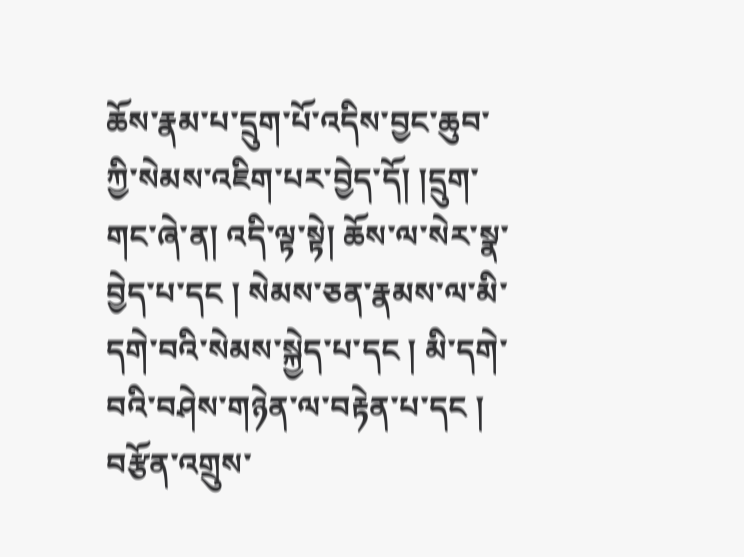ཆོས་རྣམ་པ་དྲུག་པོ་འདིས་བྱང་ཆུབ་ཀྱི་སེམས་འཇིག་པར་བྱེད་དོ། །དྲུག་གང་ཞེ་ན། འདི་ལྟ་སྟེ། ཆོས་ལ་སེར་སྣ་བྱེད་པ་དང ། སེམས་ཅན་རྣམས་ལ་མི་དགེ་བའི་སེམས་སྐྱེད་པ་དང ། མི་དགེ་བའི་བཤེས་གཉེན་ལ་བརྟེན་པ་དང ། བརྩོན་འགྲུས་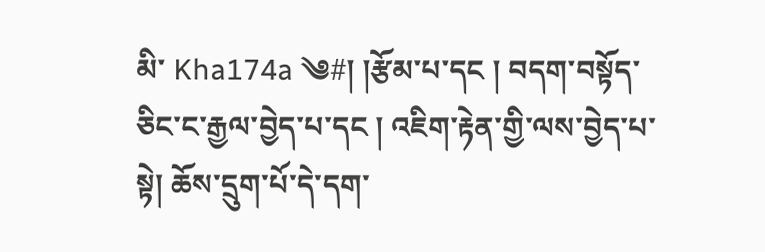མི་ Kha174a ༄#། །རྩོམ་པ་དང ། བདག་བསྟོད་ཅིང་ང་རྒྱལ་བྱེད་པ་དང ། འཇིག་རྟེན་གྱི་ལས་བྱེད་པ་སྟེ། ཆོས་དྲུག་པོ་དེ་དག་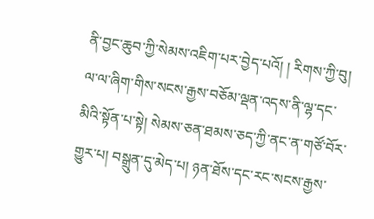ནི་བྱང་ཆུབ་ཀྱི་སེམས་འཇིག་པར་བྱེད་པའོ། ། རིགས་ཀྱི་བུ། ལ་ལ་ཞིག་གིས་སངས་རྒྱས་བཅོམ་ལྡན་འདས་ནི་ལྷ་དང་མིའི་སྟོན་པ་སྟེ། སེམས་ཅན་ཐམས་ཅད་ཀྱི་ནང་ན་གཙོ་བོར་གྱུར་པ། བསྒྲུན་དུ་མེད་པ། ཉན་ཐོས་དང་རང་སངས་རྒྱས་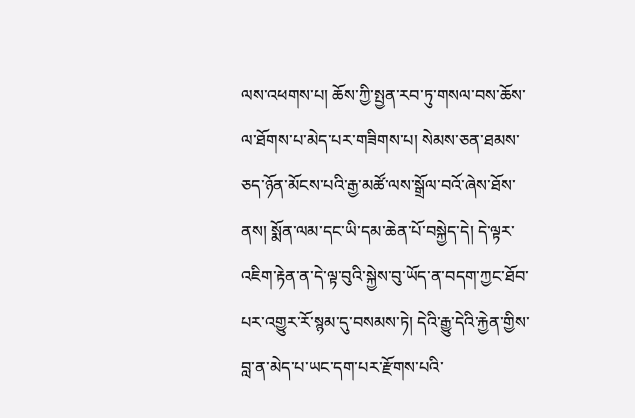ལས་འཕགས་པ། ཆོས་ཀྱི་སྤྱན་རབ་ཏུ་གསལ་བས་ཆོས་ལ་ཐོགས་པ་མེད་པར་གཟིགས་པ། སེམས་ཅན་ཐམས་ཅད་ཉོན་མོངས་པའི་རྒྱ་མཚོ་ལས་སྒྲོལ་བའོ་ཞེས་ཐོས་ནས། སྨོན་ལམ་དང་ཡི་དམ་ཆེན་པོ་བསྐྱེད་དེ། དེ་ལྟར་འཇིག་རྟེན་ན་དེ་ལྟ་བུའི་སྐྱེས་བུ་ཡོད་ན་བདག་ཀྱང་ཐོབ་པར་འགྱུར་རོ་སྙམ་དུ་བསམས་ཏེ། དེའི་རྒྱུ་དེའི་རྐྱེན་གྱིས་བླ་ན་མེད་པ་ཡང་དག་པར་རྫོགས་པའི་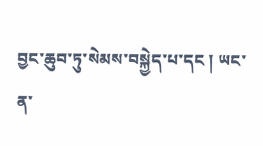བྱང་ཆུབ་ཏུ་སེམས་བསྐྱེད་པ་དང ། ཡང་ན་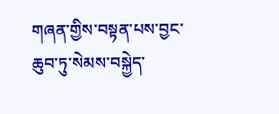གཞན་གྱིས་བསྟན་པས་བྱང་ཆུབ་ཏུ་སེམས་བསྐྱེད་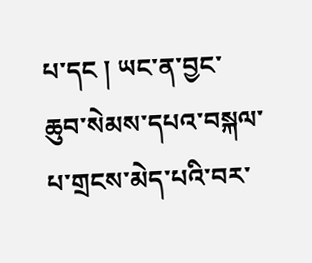པ་དང ། ཡང་ན་བྱང་ཆུབ་སེམས་དཔའ་བསྐལ་པ་གྲངས་མེད་པའི་བར་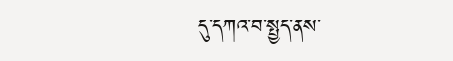དུ་དཀའ་བ་སྤྱད་ནས་